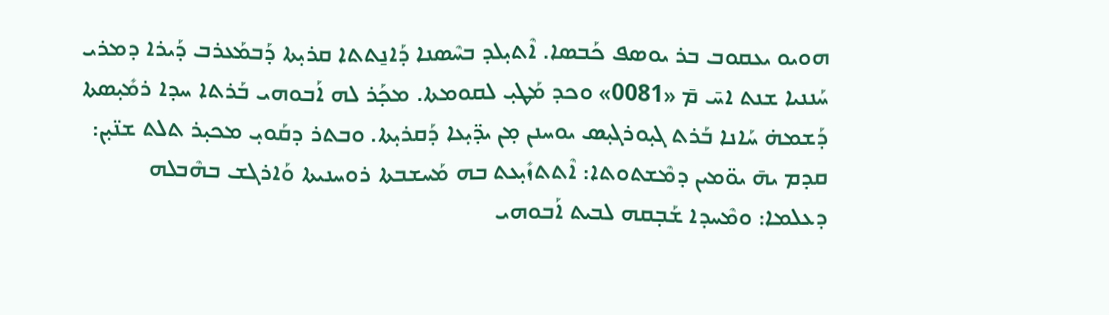ܗܘܝܘ ܝܥܩܘܒ ܒܪ ܝܘܣܦ ܟܰܒܣܐ. ܐܶܬܝ̣ܠܕ ܒܚܶܣܢܐ ܕܰܐܢ̱ܬܬܐ ܩܪܝ̣ܬܐ ܕܰܒܡܰܥܪܒ ܕܰܝܪܐ ܕܡܪܝ ܚܰܢܢܝܐ ܫܢܬ ܐܚ̄ ܡ̄ «0081» ܘܟܕ ܡܰܛܝ̣ ܠܩܘܡܬܐ. ܡܟ̣ܰܪ ܠܗ ܐܰܒܘܗܝ ܒܰܪܬܐ ܚܕܐ ܪܡܺܝ̣ܣܬܐ ܕܰܫܡܗ̇ ܚܰܐܢܐ ܒܰܪܬ ܓܝ̣ܘܪܓܝ̣ܣ ܝܘܚܢܢ ܡ̣ܢ ܝܕ̈ܝ̣ܥܐ ܕܰܩܪܝ̣ܬܐ. ܘܒܬܪ ܕܩܰܘܝ̣ ܡܟܝ̣ܪ ܬܠܬ ܫܢ̈ܝ̣ܢ: ܩܕܡ ܝܗ̄ ܝܘ̈ܡܝܢ ܕܡܶܫܬܘܬܐ: ܐܶܬܬܙܺܝ̣ܥܬ ܒܗ ܡܰܚܫܒܬܐ ܪܘܚܢܝܬܐ ܘܰܐܪܓܫ ܒܗܶܒܠܗ ܕܥܠܡܐ: ܘܡܶܚܕܐ ܫܰܒ̣ܩܗ ܠܒܝܬ ܐܰܒܘܗܝ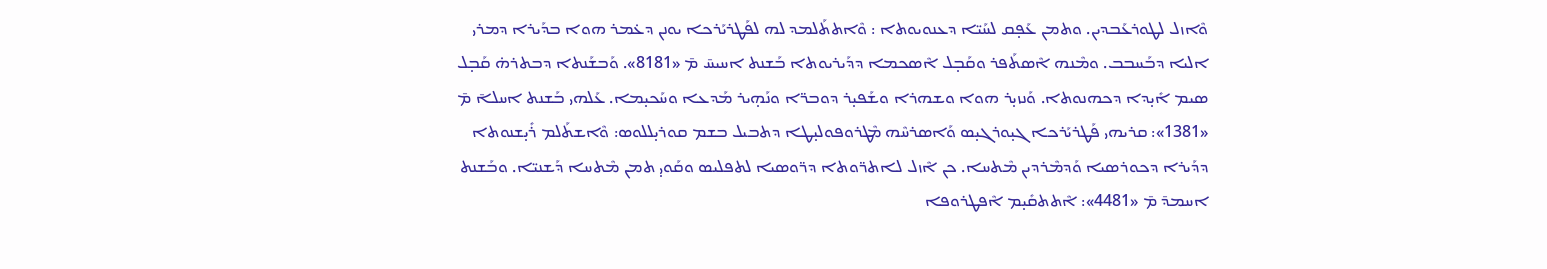ܘܶܐܙܠ ܠܛܘܪܥܰܒܕܝܢ. ܘܬܡܢ ܥܰܦ̣ܩ ܠܚܰܝ̈ܐ ܕܥܢܘܝܘܬܐ : ܘܶܐܬܬܰܠܡܕ ܠܗ ܠܦܰܛܪܝܰܪܟܐ ܝܘܢܢ ܕܥ̇ܡܪ ܗܘܐ ܒܕܰܝܪܐ ܕܡܪܝ ܐܠܝܐ ܕܒܰܚܒܒ. ܘܡܶܢܗ ܐܶܣܬܰܦܪ ܘܩܰܒ̣ܠ ܐܶܣܟܡܐ ܕܕܰܝܪܝܘܬܐ ܒܰܫܢܬ ܐܚܝܚ̄ ܡ̄ «8181». ܘܰܒܫܰܢܬܐ ܕܒܬܪܗ̇ ܩܰܒ̣ܠ ܣܝܡ ܐܺܝ̣ܕܐ ܕܟܗܢܘܬܐ. ܘܰܢܙܝ̣ܪ ܗܘܐ ܘܫܗܪܐ ܘܫܰܦܝ̣ܪ ܕܘܒܪ̈ܐ ܘܢܰܗ̣ܝܪ ܡܰܕܥܐ ܘܚܰܟܝ̣ܡܐ. ܥܰܠܗܝ ܒܰܫܢܬ ܐܚܠܐ̄ ܡ̄ «1381»: ܩܪܝܗܝ ܦܰܛܪܝܰܪܟܐ ܓܝ̣ܘܪܓܝ̣ܣ ܘܰܐܣܪܚܶܗ ܡܶܛܪܘܦܘܠܝ̣ܛܐ ܕܬܒܝܠ ܒܫܡ ܩܘܪܝ̣ܠܠܘܣ: ܘܶܐܫܬܰܠܡ ܪܺܝ̣ܫܢܘܬܐ ܕܕܰܝܪܐ ܕܟܘܪܣܝܐ ܘܰܕܡܶܪܕܝܢ ܡܶܬܚܐ. ܟܢ ܐܶܙܠ ܠܐܬܪ̈ܘܬܐ ܕܪ̈ܘܣܝܐ ܠܬܦܠܝܣ ܘܩܰܘܝ̣ ܬܡܢ ܡܶܬܚܐ ܕܰܫܢܝ̈ܐ. ܘܒܰܫܢܬ ܐܚܡܕ̄ ܡ̄ «4481»: ܐܶܬܬܩܺܝ̣ܡ ܐܶܦܛܪܘܦܐ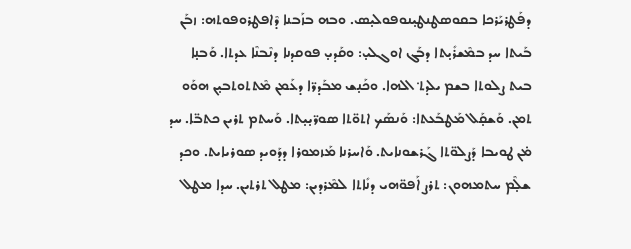ܕܦܰܛܪܝܰܪܟܐ ܒܩܘܣܛܢܛܝ̣ܢܘܦܘܠܝ̣ܣ. ܘܒܗ ܒܙܰܒܢܐ ܕܶܐܦܛܪܘܦܘܬܗ: ܙܒܰܢ ܒܰܝܬܐ ܚܕ ܒܡܶܫܪܺܝ̣ܬܐ ܕܒܰܓ ܐܘܓܠܝ̣: ܘܩܰܕܝ̣ ܦܘܩܕܢܐ ܕܢܶܒܢܶܐ ܥܕܬܐ. ܘܰܒܢ̣ܐ ܒܝܬ ܨܠܘܬܐ ܒܫܡ ܝܠܕܬ݀ ܐܠܗܐ. ܘܟܰܢ̣ܫ ܡܒܰܕܪ̈ܐ ܕܥܰܡܢ ܡܶܬܬܘܬܒܝ̣ܢ ܗܘܰܘ ܬܡܢ. ܘܰܫܩ̣ܰܠ ܡܰܛܒܰܥܬܐ: ܘܰܢܣܰܟ ܐܬܘ̈ܬܐ ܣܘܪ̈ܝ̣ܝ̣ܬܐ. ܘܰܚܬܡ ܬܪܝܢ ܟܬܒ̈ܐ. ܚܕ ܡ̇ܢ ܛܘܝܒܐ ܕܰܨܠܘ̈ܬܐ ܓܰܪܫܘܢܐܝܬ. ܘܰܐܚܪܢܐ ܡܰܙܡܘܪܐ ܕܕܰܘܝܕ ܣܘܪܝܐܝܬ. ܘܟܕ ܫܠ̣ܶܡ ܚܬܡܗܘܢ: ܬܪܨ ܐܰܦܘ̈ܗܝ ܕܢܺܐܬܐ ܠܡܶܪܕܝܢ: ܡܛܠ ܬܪܬܝܢ. ܚܕܐ ܡܛܠ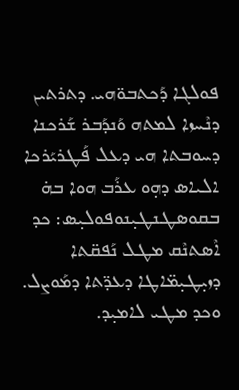ܦܘܠܓܐ ܕܰܟܬܒܘ̈ܗܝ. ܕܬܪܬܝܢ ܕܢܶܚܙܐ ܠܡܬܗ ܘܰܢܕܰܒܪ ܫܰܪܟܢܐ ܕܚܘܒܬܐ ܗܝ ܕܥܠ ܦܰܛܪܝܰܪܟܐ ܐܠܝܐܣ ܕܗ̣ܘ ܥܪܰܒ ܗܘܐ ܒܗ̇ ܒܩܘܣܛܢܛܝ̣ܢܘܦܘܠܝ̣ܣ: ܟܕ ܐܶܣܬܢܶܩ ܡܛܠ ܢܰܦܩ̈ܬܐ ܕܙܝ̣ܛܝ̣ܡ̈ܐܛܐ ܕܥܕ̈ܬܐ ܕܡܰܘܨܠ. ܘܟܕ ܡܛܝ ܠܐܡܝ̣ܕ.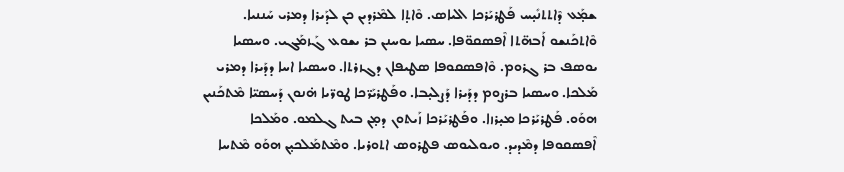ܫܡ̣ܰܥ ܕܶܐܬܬܢܺܝ̣ܚ ܦܰܛܪܝܰܪܟܐ ܐܠܝܐܣ. ܘܶܐܬ̣ܐ ܠܡܶܪܕܝܢ ܟܢ ܠܕܰܝܪܐ ܕܡܪܝ ܚܰܢܢܝܐ. ܘܶܐܬܟܰܢܫܘ ܐܰܒܗ̈ܬܐ ܐܶܦܣܩܘ̈ܦܐ. ܚܣܝܐ ܝܘܚܢܢ ܒܪ ܝܫܘܥ ܓܰܙܡܰܓܝ. ܘܚܣܝܐ ܝܘܣܦ ܒܪ ܓܪܘܡ. ܘܶܐܦܣܩܘܦܐ ܣܛܝܦܐܢ ܕܓܙܪܬܐ. ܘܚܣܝܐ ܐܚܐ ܕܕܰܝܪܐ ܕܡܪܝ ܡܰܠܟܐ. ܘܚܣܝܐ ܒܪܨܘܡ ܕܕܰܝܪܐ ܕܰܨܠܝ̣ܒܐ. ܘܦܰܛܪܝܰܪ̈ܟܐ ܛܘܪ̈ܝܐ ܗ̇ܢܘܢ ܕܰܚܣܝ̈ܐ ܡܶܬܟܰܢܝܢ ܗܘܰܘ. ܦܰܛܪܝܰܪܟܐ ܡܝ̣ܪܙܐ. ܘܦܰܛܪܝܰܪܟܐ ܙܰܝܬܘܢ ܕܡ̣ܢ ܒܝܬ ܓܠܡܘ. ܘܡܰܠܟܐ ܐܶܦܣܩܘܦܐ ܕܡܶܕܝܕ. ܘܝܘܠܝܘܣ ܦܛܪܘܣ ܐܬܘܪܝܐ. ܘܡܶܬܡܰܠܟܝ̣ܢ ܗܘܰܘ ܡܶܬܚܐ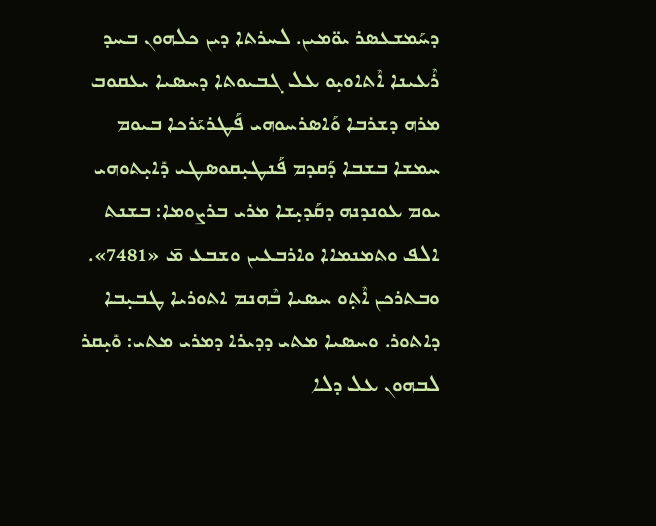ܕܚܰܡܫܥܣܪ ܝܘ̈ܡܝܢ. ܠܚܪܬܐ ܕܝܢ ܟܠܗܘܢ ܒܚܕ ܪܶܥܝܢܐ ܐܶܬܐܘܝ̣ܘ ܥܠ ܓܒܝܘܬܐ ܕܚܣܝܐ ܝܥܩܘܒ ܡܪܗ ܕܫܪܒܐ ܘܰܐܣܪܚܘܗܝ ܦܰܛܪܝܰܪܟܐ ܒܝܘܡ ܚܡܫܐ ܒܫܒܐ ܕܰܩܕܡ ܦܰܢܛܝ̣ܩܘܣܛܝ ܕܺܐܝ̣ܬܘܗܝ ܝܘܡ ܥܘܢܕܢܗ ܕܩܰܕܝ̣ܫܐ ܡܪܝ ܒܪܨܘܡܐ: ܒܫܢܬ ܐܠܦ ܘܬܡܢܡܐܐ ܘܐܪܒܥܝܢ ܘܫܒܥ ܡ̄ «7481». ܘܒܬܪܟܢ ܐܶܬ̣ܘ ܚܣܝܐ ܒܶܗܢܡ ܐܬܘܪܝܐ ܛܒܝ̣ܒܐ ܕܐܬܘܪ. ܘܚܣܝܐ ܡܬܝ ܕܕܝܪܐ ܕܡܪܝ ܡܬܝ: ܘܺܝ̣ܩܪ ܠܒܗܘܢ ܥܠ ܕܠܐ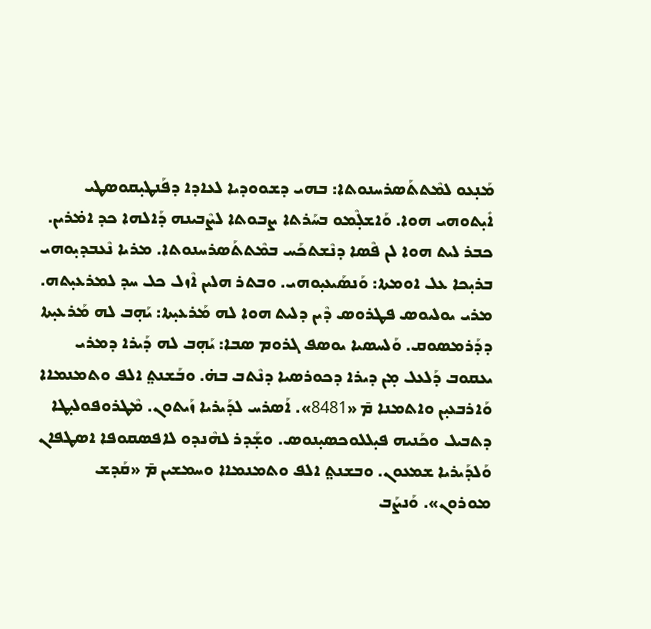ܡܰܢ̣ܥܘ ܠܡܶܬܬܰܣܪܚܢܘܬܐ: ܒܗܝ ܕܫܘܘܕܝܐ ܠܥܐܕܐ ܕܦܰܢܛܝ̣ܩܘܣܛܝ ܐܺܝ̣ܬܘܗܝ ܗܘܐ. ܘܰܐܫܠ̣ܶܡܘ ܒܚܰܪܬܐ ܨܒܘܬܐ ܠܨܶܒܝܢܗ ܕܰܐܠܗܐ ܟܕ ܐܡ̇ܪܝܢ. ܟܒܪ ܠܝܬ ܗܘܐ ܠܢ ܦܶܣܐ ܕܢܶܫܬܟܰܚ ܒܡܶܬܬܰܣܪܚܢܘܬܐ. ܡܪܝܐ ܢܶܥܒܕܝ̣ܘܗܝ ܒܪܝ̣ܟܐ ܥܠ ܐܘܡܬܐ: ܘܰܢܣܰܝܥܝ̣ܘܗܝ. ܘܒܬܪ ܗܠܝܢ ܐܶܙܠ ܟܠ ܚܕ ܠܡܪܥܝ̣ܬܗ. ܡܪܝ ܝܘܠܝܘܣ ܦܛܪܘܣ ܕܶܝܢ ܕܠܝܬ ܗܘܐ ܠܗ ܡܰܪܥܝ̣ܬܐ: ܝܰܗ̣ܒ ܠܗ ܡܰܪܥܝ̣ܬܐ ܕܕܰܪܡܣܘܩ. ܘܰܠܚܣܝܐ ܝܘܣܦ ܓܪܘܡ ܣܒܐ: ܝܰܗ̣ܒ ܠܗ ܕܰܝܪܐ ܕܡܪܝ ܝܥܩܘܒ ܕܰܠܥܠ ܡ̣ܢ ܕܝܪܐ ܕܟܘܪܣܝܐ ܕܢܶܬܒ ܒܗ̇. ܘܒܰܫܢܬ݀ ܐܠܦ ܘܬܡܢܡܐܐ ܘܰܐܪܒܥܝ̣ܢ ܘܐܬܡܢܐ ܡ̄ «8481». ܐܰܣܪܚ ܠܕܰܝܪܝܐ ܙܰܝܬܘܢ. ܡܶܛܪܘܦܘܠܝ̣ܛܐ ܕܬܒܝܠ ܘܟܰܢܝܗ ܦܝ̣ܠܠܘܟܣܝ̣ܢܘܣ. ܘܫ̣ܰܕܪ ܠܗܶܢܕܘ ܠܐܦܣܩܘܦܐ ܐܣܛܦܐܢ ܘܰܠܕܰܝܪܝܐ ܫܡܥܘܢ. ܘܒܫܢܬ݀ ܐܠܦ ܘܬܡܢܡܐܐ ܘܚܡܫܝܢ ܡ̄ «ܩܰܕܫ ܡܘܪܘܢ». ܘܰܢܨܰܒ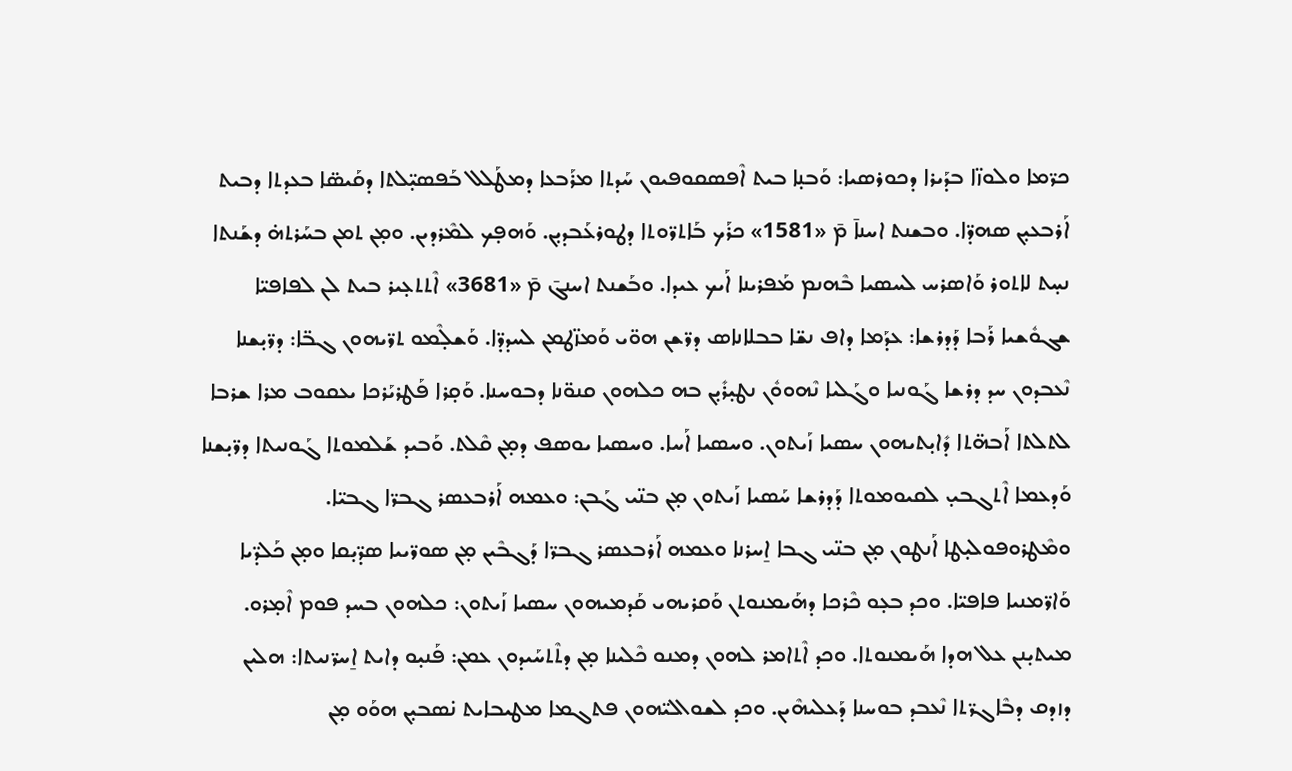ܟܪ̈ܡܐ ܘܠܘܙ̈ܐ ܒܕܰܝܪܐ ܕܟܘܪܣܝܐ: ܘܰܒܢ̣ܐ ܒܝܬ ܐܶܦܣܩܘܦܝܘܢ ܚܰܕܬܐ ܡܪܰܒܥܐ ܕܡܛܰܠܠ ܒܰܦܣܝ̣̈ܠܬܐ ܕܩܰܝܣ̈ܐ ܒܥܕܬܐ ܕܒܝܬ ܐܰܪܒܥܝ̣ܢ ܣܗܕ̈ܐ. ܘܒܫܢܬ ܐܚܢܐ̄ ܡ̄ «1581» ܟܪܰܟ ܒܰܐܬܪ̈ܘܬܐ ܕܛܘܪܥܰܒܕܝ̣ܢ. ܘܰܗܦ̣ܟ ܠܡܶܪܕܝܢ. ܘܡ̣ܢ ܬܡܢ ܒܚܰܪܬܗ̇ ܕܫܰܢܬܐ ܢܚ̣ܬ ܠܐܬܘܪ ܘܰܐܣܪܚ ܠܚܣܝܐ ܒܶܗܢܡ ܡܰܦܪܝܢܐ ܐܰܝܟ ܥܝܕܐ. ܘܒܰܫܢܬ ܐܚܢܓ̄ ܡ̄ «3681» ܐܶܬܬܥ̣ܝܪ ܒܝܬ ܠܢ ܠܦܐܦܝ̈ܐ ܫܓܘܽܫܝܐ ܪܰܒܐ ܕܰܕܪܫܐ: ܥܕܰܡܐ ܕܐܦ ܢܫ̈ܐ ܒܒܠܐܢܐܣ ܕܪ̈ܫܢ ܗܘ̈ܝ ܘܰܡܙ̈ܛܡܢ ܠܚܕܕ̈ܐ. ܘܰܫܠ̣ܶܡܘ ܬܪ̈ܝܗܘܢ ܓܒ̈ܐ: ܕܪ̈ܝ̣ܫܢܐ ܢܶܥܒܕܘܢ ܚܕ ܕܪܫܐ ܓܰܘܢܝܐ ܘܓܰܠܝܐ ܢܶܗܘܘܽܢ ܢܛܝ̣ܪܺܝ̣ܢ ܒܗ ܟܠܗܘܢ ܩܢܘ̈ܢܐ ܕܒܘܚܢܐ. ܘܰܩ̣ܪܐ ܦܰܛܪܝܰܪܟܐ ܝܥܩܘܒ ܡܪܐ ܫܪܒܐ ܠܬܠܬܐ ܐܰܒܗ̈ܬܐ ܕܺܐܝ̣ܬܝܗܘܢ ܚܣܝܐ ܙܰܝܬܘܢ. ܘܚܣܝܐ ܐܰܚܐ. ܘܚܣܝܐ ܝܘܣܦ ܕܡ̣ܢ ܩܶܠܬ. ܘܰܒܝܕ ܫܰܠܡܘܬܐ ܓܰܘܢܝܬܐ ܕܪ̈ܝ̣ܫܢܐ ܘܰܕܥܡܐ ܐܶܬܓܒܝ̣ ܠܩܝܘܡܘܬܐ ܕܰܕܪܫܐ ܚܰܣܝܐ ܙܰܝܬܘܢ ܡ̣ܢ ܒܢ̈ܝ ܓܰܒܢ: ܘܥܡܗ ܐܰܪܒܥܣܪ ܓܒܪ̈ܐ ܓܒܝ̈ܐ. ܘܡܶܛܪܘܦܘܠܝ̣ܛܐ ܐܰܢܛܘܢ ܡ̣ܢ ܒܢ̈ܝ ܓܒܐ ܐ̱ܚܪܢܐ ܘܥܡܗ ܐܰܪܒܥܣܪ ܓܒܪ̈ܐ ܕܰܓܒܶܝܢ ܡ̣ܢ ܣܘܪ̈ܝܝܐ ܣܕ̈ܝ̣ܩܐ ܘܡ̣ܢ ܟܰܠܕ̈ܝܐ ܘܰܐܪ̈ܡܢܝܐ ܦܐܦܝ̈ܐ. ܘܟܕ ܒܥ̣ܘ ܟܶܪܟܐ ܕܗܰܝܡܢܘܬܢ ܘܰܩܪܝܗܝ ܩܰܕܡܝܗܘܢ ܚܣܝܐ ܙܰܝܬܘܢ: ܟܠܗܘܢ ܒܚܕ ܦܘܡ ܐܶܡ̣ܪܘ. ܡܝܬܝ̣ܢܢ ܥܠ ܗܕܐ ܗܰܝܡܢܘܬܐ. ܘܟܕ ܐܶܬܐܡܪ ܠܗܘܢ ܕܡܢܘ ܟܶܠܝܢܐ ܡ̣ܢ ܕܬܶܬܚܰܝܕܘܢ ܥܡܢ: ܦܰܢܝ̣ܘ ܕܐܝܬ ܐ̱ܚܪ̈ܢܝܬܐ: ܗܠܝܢ ܕܙܕܩ ܕܒܶܐܓܪ̈ܬܐ ܢܶܥܒܕ ܒܘܚܢܐ ܕܰܥܠܝܗܶܝܢ. ܘܟܕ ܠܫܘܐܠܝ̈ܗܘܢ ܦܬܓܡܐ ܡܛܝܒܐܝܬ ܢ̇ܣܒܝ̣ܢ ܗܘܰܘ ܡ̣ܢ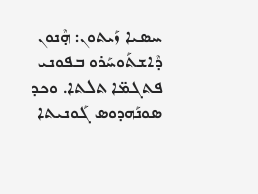ܚܣܝܐ ܙܰܝܬܘܢ: ܗ̣ܶܢܘܢ ܕܶܐܫܬܰܘܚܰܪܘ ܒܦܘܢܝ ܦܬܓܡ̈ܐ ܬܠܬܐ. ܘܟܕ ܣܘܢܰܗܕܘܣ ܓܰܘܢܝܬܐ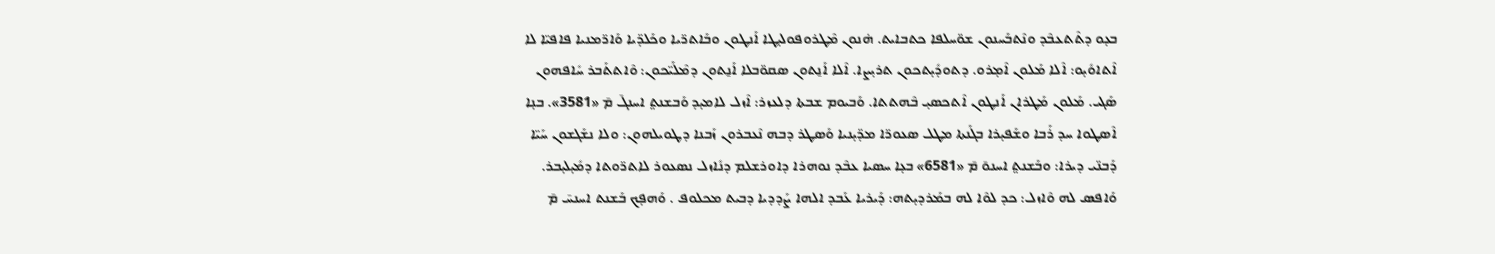ܒܥ̣ܘ ܕܬܶܬܥܒܶܕ ܘܢܶܬܒܰܚܢܘܢ ܫܘ̈ܚܠܦܐ ܟܬܒܐܝܬ. ܗ̇ܢܘܢ ܡܶܛܪܘܦܘܠܝ̣ܛܐ ܐܰܢܛܘܢ ܘܒܰܐܬܪ̈ܝܐ ܘܟܰܠܕ̈ܝܐ ܘܰܐܪ̈ܡܢܝܐ ܦܐܦܝ̈ܐ ܠܐ ܐܶܬܐܘܺܝ̣ܘ: ܐܶܠܐ ܡܰܠܘܢ ܐܶܡ̣ܪܘ. ܕܬܘܕܺܝ̣ܬܟܘܢ ܬܪܝ̣ܨܐ. ܐܶܠܐ ܐܰܢ̱ܬܘܢ ܣܩܘ̈ܒܠܐ ܐܰܢ̱ܬܘܢ ܕܡܶܠܰܝ̈ܟܘܢ: ܘܶܐܬܬܰܒܪ ܚܺܐܦܗܘܢ ܣܰܓܝ. ܡܰܠܘܢ ܡܰܛܪܐܢ ܐܰܢܛܘܢ ܐܶܬܟܣܝ̣ ܒܶܗܬܬܐ. ܘܰܒܝܘܡ ܫܒܬܐ ܕܠܥܙܪ: ܐܶܙܠ ܠܐܡܝ̣ܕ ܘܰܒܫܢܬ݀ ܐܚܢܓ̄ ܡ̄ «3581». ܒܢ̣ܐ ܐܶܣܛܘܐ ܚܕ ܪܰܒܐ ܘܫܰܦܝ̣ܪܐ ܒܓܰܢܬܐ ܡܛܠ ܣܥܘܪ̈ܐ ܡܕ̈ܝ̣ܢܝܐ ܘܰܣܛܪ ܕܒܗ ܢܶܥܒܪܘܢ ܙܰܒܢܐ ܕܛܘܝܠܗܘܢ: ܘܠܐ ܢܫܰܓܫܘܢ ܚܰܝ̈ܐ ܕܰܒܢ̈ܝ ܕܝܪܐ: ܘܒܰܫܢܬ݀ ܐܚܢܘ̄ ܡ̄ «6581» ܒܥ̣ܐ ܚܣܝܐ ܥܒܶܕ ܢܘܗܪܐ ܕܐܘܪܫܠܡ ܕܢܺܐܙܠ ܢܣܥܘܪ ܠܐܬܪ̈ܘܬܐ ܕܡܺܝ̣ܠܝ̣ܒܪ. ܘܰܐܦܣ ܠܗ ܘܶܐܙܠ: ܟܕ ܠܘܶܐ ܠܗ ܒܡܰܪܕܝ̣ܬܗ: ܕܰܝܪܝܐ ܥܰܒܕ ܐܠܗܐ ܨܰܕܕܝܐ ܕܒܝܬ ܡܟܠܘܦ . ܘܰܗܦ̣ܟ ܒܰܫܢܬ ܐܚܢܚ̄ ܡ̄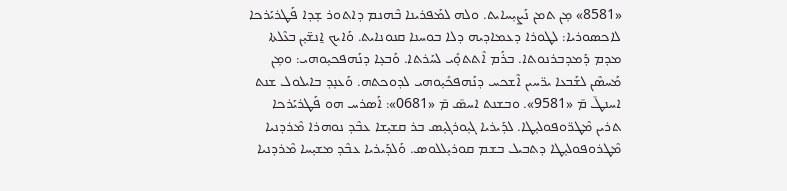«8581» ܡ̣ܢ ܬܡܢ ܢܰܨܝ̣ܚܐܝܬ. ܘܠܗ ܠܡܰܦܪܝܢܐ ܒܶܗܢܡ ܕܐܬܘܪ ܫ̣ܕܐ ܦܰܛܪܝܰܪܟܐ ܠܐܟܣܘܪܝܐ: ܠܛܘܪܐ ܕܥܡܐܕܝܗ ܕܠܐ ܒܘܚܢܐ ܩܢܘܢܐܝܬ. ܘܰܐܝܟ ܐ̱ܢܫ̈ܝ̣ܢ ܒܥܶܠܬܐ ܡܕܡ ܕܰܡܕܒܪܢܘܬܐ. ܒܪܰܡ ܐܶܬܬܘ̣ܺܝ ܠܚܰܪܬܐ. ܘܰܒܥ̣ܐ ܕܢܰܗܦܟܝ̣ܘܗܝ: ܘܡ̣ܢ ܡܰܚܣܶܢ ܠܫܰܒܥܐ ܝܪ̈ܚܝܢ ܐܶܫܟܚ ܕܢܰܗܦܟܺܝ̣ܘܗܝ ܠܕܘܟܬܗ. ܘܰܥܢ̣ܕ ܒܐܝܠܘܠ ܫܢܬ ܐܚܢܛ̄ ܡ̄ «9581». ܘܒܫܢܬ ܐܚܣ̄ ܡ̄ «0681»: ܐܰܣܪܚ ܗܘ ܦܰܛܪܝܰܪܟܐ ܬܪܝܢ ܡܶܛܪ̈ܘܦܘܠܝ̣ܛܐ. ܠܕܰܝܪܝܐ ܓܝ̣ܘܪܓܝ̣ܣ ܒܪ ܩܫܝ̣ܫܐ ܥܒܶܕ ܢܘܗܪܐ ܡܶܪܕܢܝܐ ܡܶܛܪܘܦܘܠܝ̣ܛܐ ܕܬܒܝܠ ܒܫܡ ܩܘܪܝ̣ܠܠܘܣ. ܘܰܠܕܰܝܪܝܐ ܥܒܶܕ ܡܫܝ̣ܚܐ ܡܶܪܕܢܝܐ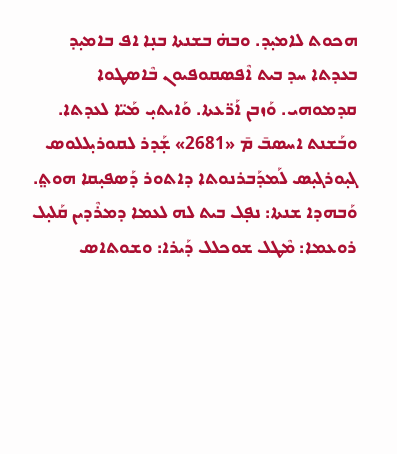ܗܟܘܬ ܠܐܡܝ̣ܕ. ܘܒܗ̇ ܒܫܢܬܐ ܒܢ̣ܐ ܐܦ ܒܐܡܝ̣ܕ ܒܥܕܬܐ ܚܕ ܒܝܬ ܐܶܦܣܩܘܦܝܘܢ ܒܶܐܣܛܘܐ ܩܕܡܘܗܝ. ܘܰܙܒܢ ܐܰܪ̈ܥܬܐ. ܘܰܐܝܬܝ̣ ܡܰܝ̈ܐ ܠܥܕܬܐ. ܘܒܰܫܢܬ ܐܚܣܒ̄ ܡ̄ «2681» ܫ̣ܰܕܪ ܠܩܘܪܝ̣ܠܠܘܣ ܓܝ̣ܘܪܓܝ̣ܣ ܠܰܡܕܰܒܪܢܘܬܐ ܕܐܬܘܪ ܕܰܣܦܝ̣ܩܐ ܗܘܬ݀. ܘܰܒܗܕܐ ܫܢܬܐ: ܢܦ̣ܠ ܒܝܬ ܠܗ ܠܥܡܐ ܕܡܪܶܕܝܢ ܩܰܠܝ̣ܠ ܪܘܥܡܐ: ܡܶܛܠ ܫܘܟܠܠ ܕܰܝܪܐ: ܘܫܘܬܐܣ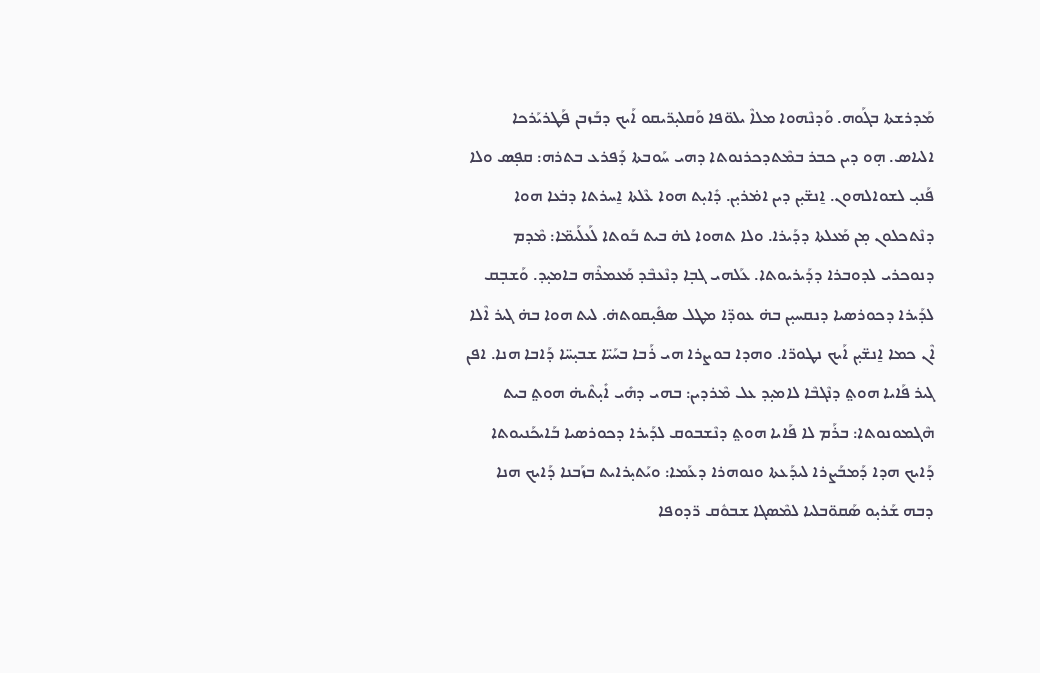ܡܰܕܪܫܬܐ ܒܓܰܘܗ. ܘܰܕܢܶܗܘܐ ܡܠܐܶ ܝܠܘ̈ܦܐ ܘܰܩܠܝ̣ܪ̈ܝܩܘ ܐܰܝܟ ܕܒܰܙܒܢ ܦܰܛܪܝܰܪܟܐ ܐܠܝܐܣ. ܗ̣ܘ ܕܝܢ ܟܒܪ ܒܡܶܬܕܟܪܢܘܬܐ ܕܗܝ ܚܰܘܒܬܐ ܕܰܦܪܥ ܒܬܪܗ: ܩܦ̣ܣ ܘܠܐ ܦܰܢܝ̣ ܠܫܘܐܠܗܘܢ. ܐ̱ܢܫ̈ܝ̣ܢ ܕܝܢ ܐܡ̇ܪܝ̣ܢ. ܕܺܐܝ̣ܬ ܗܘܐ ܥܶܠܬܐ ܐ̱ܚܪܬܐ ܕܒ̇ܥܐ ܗܘܐ ܕܢܶܬܟܠܘܢ ܡ̣ܢ ܡܰܥܠܬܐ ܕܕܰܝܪܐ. ܘܠܐ ܬܗܘܐ ܠܗ̇ ܒܝܬ ܒܰܘܬܐ ܠܰܥܠܰܝܡ̈ܐ: ܡܶܕܡ ܕܢܘܟܪܝ ܠܕܘܒܪܐ ܕܕܰܝܪܝܘܬܐ. ܥܰܠܗܝ ܓܒ̣ܐ ܕܢܶܥܒܶܕ ܡܰܥܡܪܶܗ ܒܐܡܝ̣ܕ. ܘܰܫܒ̣ܩ ܠܕܰܝܪܐ ܕܟܘܪܣܝܐ ܕܢܩܚܝ̣ܢ ܒܗ̇ ܥܘܕ̈ܐ ܡܛܠ ܣܦܺܝ̣ܩܘܬܗ̇. ܠܝܬ ܗܘܐ ܒܗ̇ ܓܝܪ ܐܶܠܐ ܐܶܢ ܟܡܐ ܐ̱ܢܫ̈ܝ̣ܢ ܐܰܝܟ ܢܛܘܪ̈ܐ. ܘܗܕܐ ܒܘܨܪܐ ܗܝ ܪܰܒܐ ܒܚܰܝ̈ܐ ܫܒܝ̣ܚ̈ܐ ܕܰܐܒܐ ܗܢܐ. ܐܦܢ ܓܝܪ ܦܰܐܝܐ ܗܘܬ݀ ܕܢܶܓܒܶܐ ܠܐܡܝ̣ܕ ܥܠ ܡܶܪܕܝܢ: ܒܗܝ ܕܗܺܝ ܐܺܝ̣ܬܶܝܗ̇ ܗܘܬ݀ ܒܝܬ ܗܶܓܡܘܢܘܬܐ: ܒܪܰܡ ܠܐ ܦܰܐܝܐ ܗܘܬ݀ ܕܢܶܫܒܘܩ ܠܕܰܝܪܐ ܕܟܘܪܣܝܐ ܒܰܐܝܟܰܢܝܘܬܐ ܕܰܐܝܟ ܗܕܐ ܕܰܡܒܰܨܪܐ ܠܝܕܰܥܬܐ ܘܢܘܗܪܐ ܕܥܰܡܐ: ܘܝܰܬܝ̣ܪܐܝܬ ܒܙܰܒܢܐ ܕܰܐܝܟ ܗܢܐ ܕܒܗ ܫܰܪܝ̣ܘ ܣܰܩܘ̈ܒܠܝܐ ܠܡܶܣܓܐ ܫܒܘܽܩ ܪ̈ܕܘܦܐ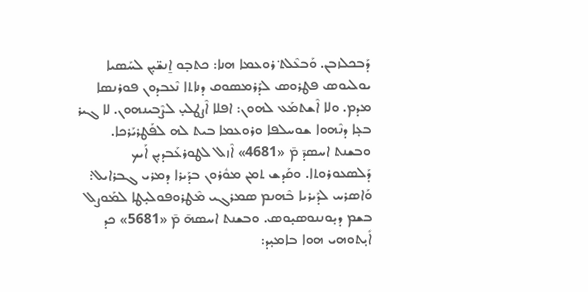ܕܰܒܟܠܙܒܢ. ܘܰܒܥܶܠܬ݀ ܪܘܥܡܐ ܗܢܐ: ܟܬܒ̣ܘ ܐ̱ܢܫ̈ܝ̣ܢ ܠܚܰܣܝܐ ܝܘܠܝܘܣ ܦܛܪܘܣ ܠܕܰܪܡܣܘܩ ܕܢܐܬܐ ܢܶܥܒܕܘܢ ܦܘܪܢܣܐ ܡܕܡ. ܘܠܐ ܐܶܫܬܡܰܥ ܠܗܘܢ: ܐܦܠܐ ܐܶܨܛܠܝ̣ ܠܨܶܒܝܢܗܘܢ. ܠܐ ܓܝܪ ܒܥ̣ܐ ܕܢܶܗܘܐ ܫܘܚܠܦܐ ܘܪܘܥܡܐ ܒܝܬ ܠܗ ܠܦܰܛܪܝܰܪܟܐ. ܘܒܫܢܬ ܐܚܣܕ̄ ܡ̄ «4681» ܐܶܙܠ ܠܛܘܪܥܰܒܕܝ̣ܢ ܐܰܝܟ ܕܰܠܣܥܘܪܘܬܐ. ܘܩܰܕܫ ܬܡܢ ܡܘܽܪܘܢ ܒܕܰܝܪܐ ܕܡܪܝ ܓܒܪܐܝܠ: ܘܰܐܣܪܚ ܠܕܰܝܪܝܐ ܒܶܗܢܡ ܣܡܪܓܝ ܡܶܛܪܘܦܘܠܝ̣ܛܐ ܠܡܰܘܨܠ ܒܫܡ ܕܝ̣ܘܢܢܘܣܝ̣ܘܣ. ܘܒܫܢܬ ܐܚܣܗ̄ ܡ̄ «5681» ܟܕ ܐܺܝ̣ܬܘܗܝ ܗܘܐ ܒܐܡܝ̣ܕ: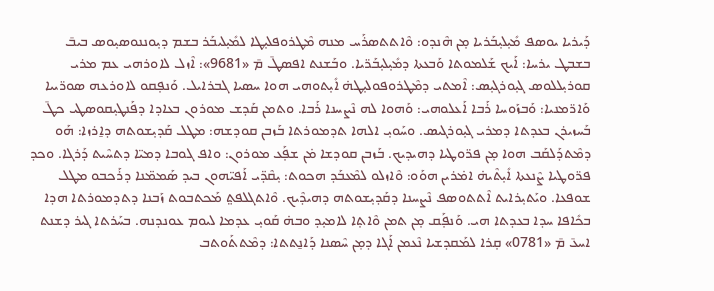ܕܰܝܪܝܐ ܝܘܣܦ ܡܺܝ̣ܠܝ̣ܒܰܪܝܐ ܡ̣ܢ ܗܶܢܕܘ: ܘܶܐܬܬܣܪܰܚ ܡܢܗ ܡܶܛܪܘܦܠܝ̣ܛܐ ܠܡܺܝ̣ܠܝܒܰܪ ܒܫܡ ܕܝ̣ܘܢܢܘܣܝ̣ܘܣ ܒܝܒ̄ ܒܫܒܛ ܝܪܚܐ: ܐܰܝܟ ܫܰܠܡܘܬܐ ܘܰܒܥܬܐ ܕܡܺܝ̣ܠܝ̣ܒܰܪ̈ܝܐ. ܘܒܰܫܢܬ ܐܦܣܛ̄ ܡ̄ «9681»: ܐܶܙܠ ܠܐܘܪܗܝ ܥܡ ܡܪܝ ܩܘܪܝ̣ܠܠܘܣ ܓܝ̣ܘܪܓܝ̣ܣ: ܐܶܡܬܝ ܕܡܶܛܪܘܦܘܠܝ̣ܛܗ̇ ܐܺܝ̣ܬܘܗܝ ܗܘܐ ܚܣܝܐ ܓܒܪܐܝܠ. ܘܰܢܦ̣ܩܘ ܠܐܘܪܥܗ ܣܘܪ̈ܝܝܐ ܘܰܐܪ̈ܡܢܝܐ: ܘܰܒܙܰܘܚܐ ܪܰܒܐ ܐܰܥܠܘܗܝ: ܘܰܗܘܐ ܠܗ ܢܶܨܚܢܐ ܪܰܒܐ. ܘܬܡܢ ܩܰܕܫ ܡܘܪܘܢ ܒܥܐܕܐ ܕܦܰܢܛܝ̣ܩܘܣܛܝ ܟܛ̄ ܒܰܚܙܝܪܢ ܒܥܕܬܐ ܕܡܪܝ ܓܝ̣ܘܪܓܝܣ. ܘܚܰܘܝ̣ ܐܠܗܐ ܬܕܡܘܪܬܐ ܒܰܙܒܢ ܩܘܕܫܗ: ܡܛܠ ܩܰܕܝ̣ܫܘܬܗ ܕܐ̱ܪܙܐ: ܗܰܘ ܕܡܶܬܕܰܠܩܰܒ ܗܘܐ ܡ̣ܢ ܦܪ̈ܘܛܝܐ ܕܗܝܕܝܟ. ܒܰܙܒܢ ܩܘܕܫܐ ܡ̇ܢ ܫܦ̣ܰܥ ܡܘܪܘܢ: ܘܐܦ ܓܘܒܐ ܕܡܝ̈ܐ ܕܬܚܶܝܬ ܕܰܪܓܐ. ܘܟܕ ܦܪ̈ܘܛܝܐ ܨܶܢܥܬܐ ܐܺܝ̣ܬܶܝܗ̇ ܐܡ̇ܪܝܢ ܗܘܰܘ: ܘܶܐܙܠܘ ܠܡܶܥܒܰܕ ܗܟܘܬ: ܝ̣ܩܶܕ̈ܝ ܐܰܦܝ̈ܗܘܢ ܒܝܕ ܣܰܡܡ̈ܢܐ ܕܪܰܟܒܘ ܡܛܠ ܫܘܦܥܐ. ܘܝܰܬܝ̣ܪܐܝܬ ܐܶܬܬܘܣܦ ܢܶܨܚܢܐ ܕܩܰܕܝ̣ܫܘܬܗ ܕܗܝܕܶܝܟ. ܘܶܐܬܓܠܦܬ݀ ܡܰܟܬܒܘܬ ܙܰܒܢܐ ܕܬܕܡܘܪܬܐ ܗܕܐ ܒܟܺܐܦܐ ܚܕܐ ܒܥܕܬܐ ܗܝ. ܘܰܢܦ̣ܰܩ ܡ̣ܢ ܬܡܢ ܘܶܐܬ̣ܐ ܠܐܡܝ̣ܕ ܘܒܗ̇ ܩܰܘܝ̣ ܥܕܡܐ ܠܝܘܡ ܥܘܢܕܢܗ. ܒܚܰܪܬܐ ܓܝܪ ܕܫܢܬ ܐܚܥ̄ ܡ̄ «0781» ܩ̣ܪܐ ܠܡܰܩܕܫܝܐ ܢܶܥܡܢ ܐܰܓܐ ܕܡ̣ܢ ܚܶܣܢܐ ܕܰܐܢ̱ܬܬܐ: ܕܡܶܬܬܰܘܬܒ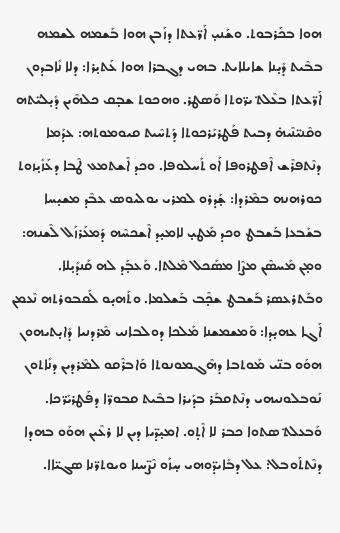ܗܘܐ ܒܟܰܪܒܘܬ. ܘܫܰܢܝ̣ ܐܰܪ̈ܥܬܐ ܕܙܰܒܢ ܗܘܐ ܒܰܫܡܗ ܠܫܡܗ ܒܒܶܝܬ ܕܺܝ̣ܢܐ ܫܐܝܠܐܝܬ. ܒܗܝ ܕܓܒܪܐ ܗܘܐ ܥܰܬܝ̣ܪܐ: ܕܠܐ ܢܺܐܒܕܘܢ ܐܰܪ̈ܥܬܐ ܒܥܶܠܬ݀ ܝܪ̈ܘܬܐ ܘܰܣܛܪ. ܘܗܟܘܬ ܫܒ̣ܩ ܟܠܗܶܝܢ ܕܺܝ̣ܠܝ̈ܬܗ ܘܩܶܢܝ̈ܢܶܝܗ̇ ܕܒܝܬ ܦܰܛܪܝܰܪܟܘܬܐ ܕܰܬܚܶܝܬ ܩܝܘܡܘܬܗ: ܥܕܰܡܐ ܕܢܶܬܦܪܶܫ ܐܶܦܛܪܘܦܐ ܐܰܘ ܬܰܚܠܘܦܐ. ܘܟܕ ܐܶܫܬܡܥ ܛܶܒܐ ܕܥܰܙܺܝ̣ܙܘܬ ܟܘܪܗܢܗ ܒܡܶܪܕܐ: ܫ̣ܰܕܪܘ ܠܡܪܝ ܝܘܠܝܘܣ ܥܒܶܕ ܡܫܝ̣ܚܐ ܒܫܰܒܥܐ ܒܰܫܒܛ ܘܟܕ ܡܰܛܝ̣ ܠܐܡܝ̣ܕ ܐܶܫܟܚܶܗ ܕܰܡܥܰܪܙܰܠ ܠܶܫܢܗ: ܘܡ̣ܢ ܡܰܚܣܶܢ ܡܨܶܐ ܡܣܰܟܠ ܡܶܠܬܐ. ܘܰܥܒ̣ܰܕ ܠܗ ܩܰܢܕܺܝ̣ܠܐ. ܘܒܰܬܪܥܣܪ ܒܰܫܒܛ ܫܟ̣ܶܒ ܒܰܫܠܡܐ. ܘܬܰܗܝ̣ܘ ܠܰܩܒܘܪܬܗ ܢܶܥܡܢ ܐܰܓܐ ܥܗܝ̣ܕܐ: ܘܰܡܫܡܫܢܐ ܡܰܠܟܐ ܕܘܠܒܐܢܝ ܡܶܪܕܢܝܐ ܕܺܐܝ̣ܬܝܗܘܢ ܗܘܰܘ ܒܢ̈ܝ ܡܰܘܬܒܐ ܕܗܶܓܡܘܢܘܬܐ ܘܰܐܒܪܶܩܘ ܠܡܶܪܕܝܢ ܕܢܺܐܬܘܢ ܢܰܘܒܠܘܢܝܗܝ ܕܢܶܬܩܒܰܪ ܒܕܰܝܪܐ ܒܒܶܝܬ ܩܒܘܪ̈ܐ ܕܦܰܛܪܝܰܪ̈ܟܐ. ܘܰܒܥܠܬ݀ ܣܬܘܐ ܟܒܪ ܠܐ ܐܶܬ̣ܘ. ܐܡܝ̣ܕ̈ܝܐ ܕܝܢ ܠܐ ܪܥܶܝܢ ܗܘܰܘ ܒܗܕܐ ܕܢܶܬܬܰܘܒܠ: ܥܠ ܕܒܺܐܝܕ̈ܘܗܝ ܚ̣ܙܰܘ ܢܶܨ̈ܚܢܐ ܘܝܘܬܪ̈ܢܐ ܣܓܝ̈ܐܐ.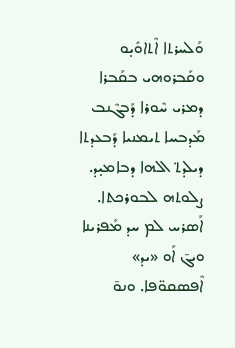ܘܰܠܚܪܬܐ ܐܶܬܐܘܺܝ̣ܘ ܘܩܰܒܪܘܗܝ ܒܩܰܒܪܐ ܕܡܪܝ ܚܶܘܪܐ ܕܰܒܓܶܢܒ ܡܰܕܒܚܐ ܬܝܡܢܝܐ ܕܰܒܥܕܬܐ ܕܝܠܕܬ݀ ܐܠܗܐ ܕܒܐܡܝ̣ܕ. ܨܠܘܬܗ ܠܒܘܪܟܬܐ. ܐܰܣܪܚ ܠܡ ܚܕ ܡܰܦܪܝܢܐ ܘܝܓ̄ ܐܰܘ «ܝܕ» ܐܶܦܣܩܘ̈ܦܐ. ܘܢܘ̄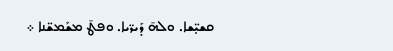ܩܫܝ̣̈ܫܐ. ܘܠܗ̄ ܕܰܝܪ̈ܝܐ. ܘܦܛ̄ ܡܫܰܡܫ̈ܢܐ ܀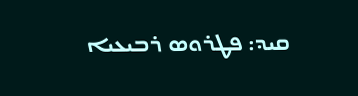ܩܝܕ: ܦܛܪܘܣ ܪܒܝܥܝܐ